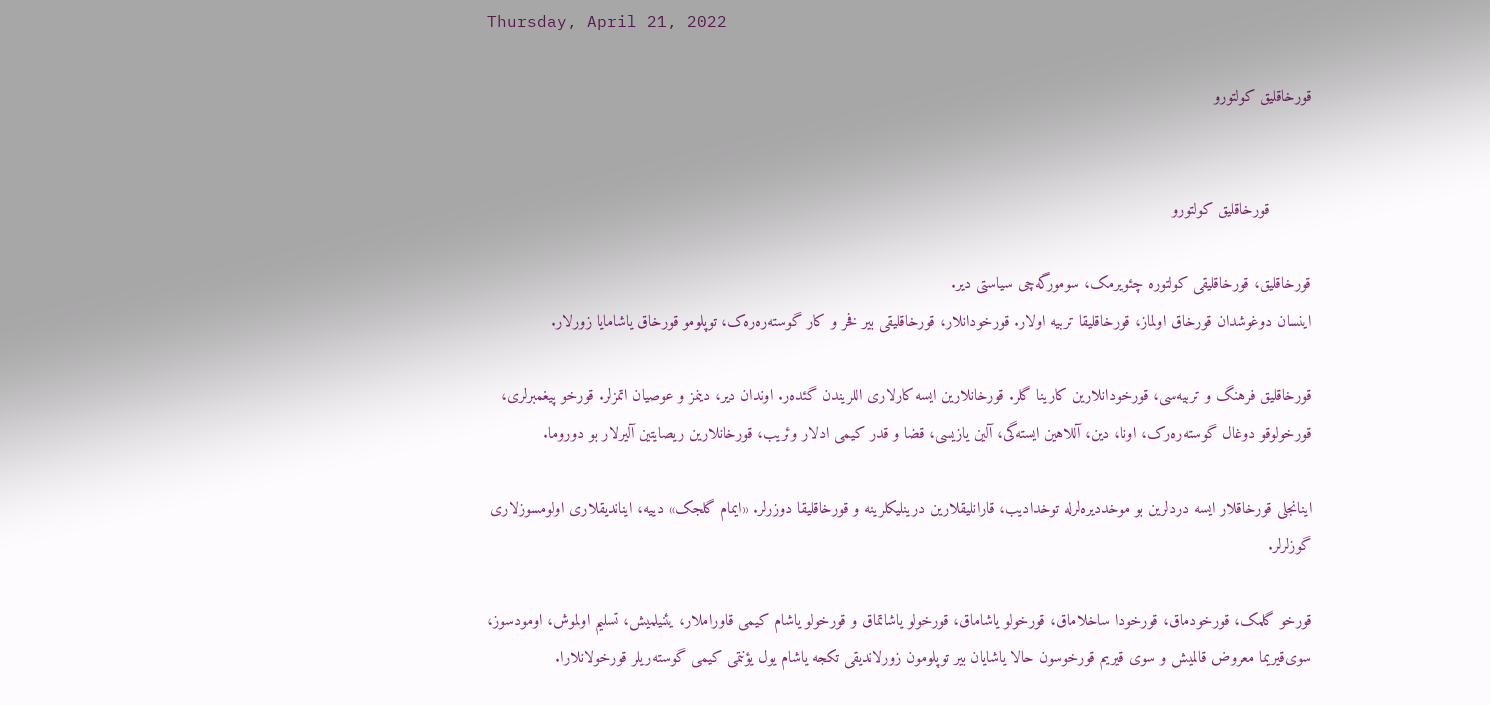Thursday, April 21, 2022

قورخاقلیق کولتورو


         قورخاقلیق کولتورو

قورخاقلیق، قورخاقلیقی کولتوره‌ چئویرمک، سومورگه‌چی سیاستی دیر‌.
اینسان دوغوشدان قورخاق اولماز، قورخاقلیقا تربیه اولار. قورخودانلار، قورخاقلیقی بیر فخر و کار گوسته‌ره‌ره‌ک، توپلومو قورخاق یاشامایا زورلار.

قورخاقلیق فرهنگ و تربیه‌سی، قورخودانلارین‌ کارینا گلر. قورخانلارین ایسه کارلاری اللریندن گئده‌ر. اوندان دیر، دینمز و عوصیان اتمزلر‌. قورخو پیغمبرلری، قورخولوقو دوغال گوسته‌ره‌رک، اونا، دین، آللاهین ایسته‌گی، آلین یازیسی، قضا و قدر کیمی ادلار وئریب، قورخانلارین ریصایتین آلیرلار بو دوروما.

اینانجلی قورخاقلار ایسه دردلرین بو موخددیره‌لرله توخدادیب، قارانلیقلارین درینلیکلرینه و قورخاقلیقا دوزرلر. «ایمام‌ گلجک» دییه، ایناندیقلاری اولومسوزلاری گوزلرلر.

قورخو گلمک، قورخودماق، قورخودا ساخلاماق، قورخولو یاشاماق، قورخولو یاشاتماق و قورخولو یاشام کیمی قاوراملار، یئنیلمیش، تسلیم اولموش، اومودسوز، سوی‌قیریما معروض قالمیش و سوی قیریم قورخوسون حالا یاشایان بیر توپلومون زورلاندیقی تکجه یاشام یول یؤنتمی‌ کیمی گوسته‌ریلر قورخولانلارا.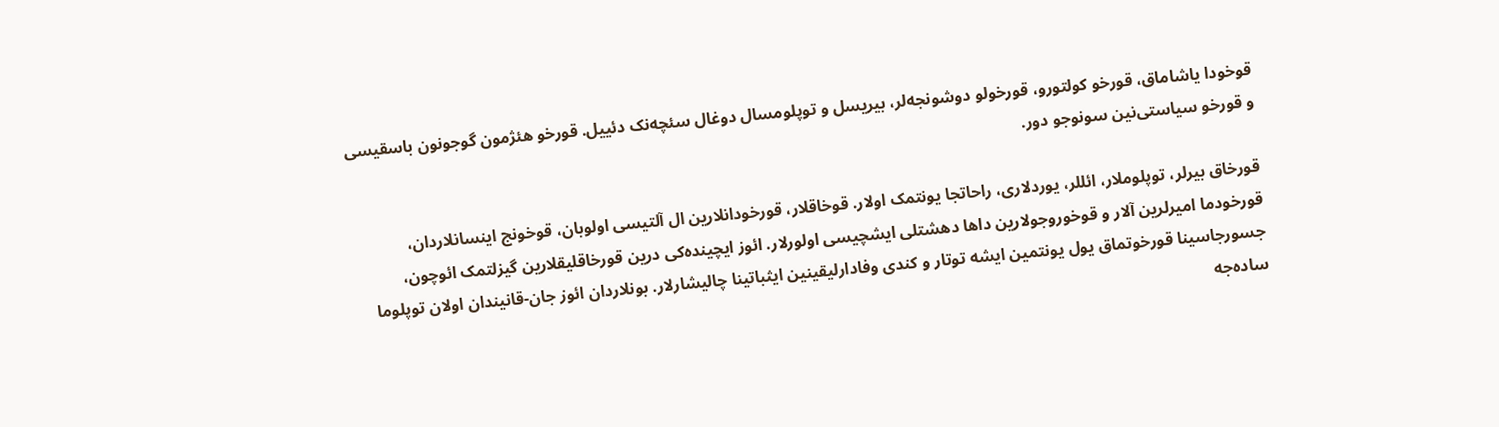قوخودا یاشاماق، قورخو کولتورو، قورخولو‌ دوشونجه‌لر، بیریسل و توپلومسال دوغال سئچه‌نک دئییل. قورخو هئژمون گوجونون باسقیسی و قورخو سیاستی‌نین سونوجو دور.

قورخاق بیرلر، توپلوملار، ائللر، یوردلاری، راحاتجا یونتمک‌ اولار. قوخاقلار، قورخودانلارین ال‌ آلتیسی اولوبان، قوخونج اینسانلاردان، قورخودما امیرلرین آلار و قوخوروجولارین داها دهشتلی ایشچیسی اولورلار‌. ائوز ایچینده‌کی درین قورخاقلیقلارین گیزلتمک ائوچون، جسورجاسینا قورخوتماق یول یونتمین ایشه توتار و کندی وفادارلیقینین ایثباتینا چالیشارلار. بونلاردان ائوز‌ جان-قانیندان اولان توپلوما ساده‌جه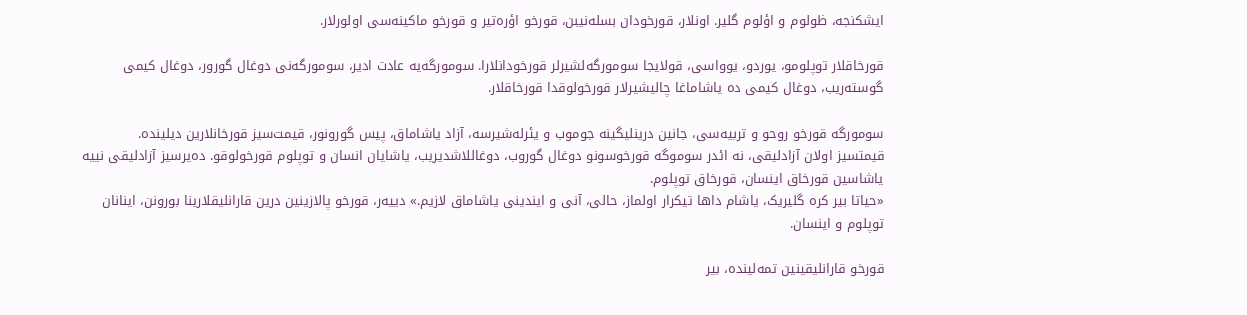ایشکنجه، ظولوم و اؤلوم گلیر. اونلار، قورخودان بسله‌نیبن، قورخو اؤره‌تیر و قورخو ماکینه‌سی اولورلار‌.

قورخاقلار توپلومو، یوردو، یوواسی، قولایجا سومورگه‌لشیرلر قورخودانلارا. سومورگه‌یه عادت ادیر، سومورگه‌نی دوغال گورور، دوغال کیمی گوسته‌ریب، دوغال کیمی ده یاشاماغا چالیشیرلار قورخولوقدا قورخاقلار.

سومورگه قورخو روحو و تربیه‌سی، جانین درینلیگینه جوموب و یئرله‌شیرسه، آزاد یاشاماق، پیس گورونور، قیمت‌سیز قورخانلارین دیلینده.
قیمتسیز اولان آزادلیقی، نه‌ ائدر سوموگه‌ قورخوسونو دوغال گوروب، دوغاللاشدیریب، یاشایان انسان و توپلوم قورخولوقو. ده‌یرسیز آزادلیقی نییه‌ یاشاسین قورخاق‌ اینسان، قورخاق توپلوم.
«حیاتا بیر کره گلیریک، یاشام داها تیکرار اولماز، حالی، آنی و ایندینی یاشاماق لازیم.» دییه‌ر، قورخو پالازینین درین قارانلیقلارینا بورونن، اینانان توپلوم و اینسان.

قورخو قارانلیقینین‌ تمه‌لینده، بیر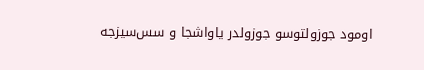اومود جوزولتوسو جوزولدر یاواشجا و سس‌سیزجه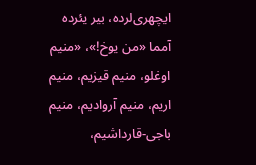ایچهری‌لرده، بیر یئرده آمما «من یوخ!»، «منیم اوغلو، منیم قیزیم، منیم اریم، منیم آروادیم، منیم باجی-قارداشیم،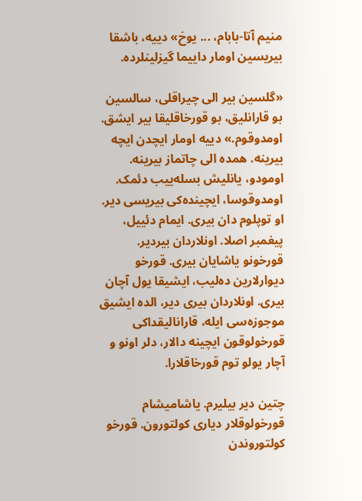منیم آتا-بابام، ... یوخ» دییه، باشقا بیریسین اومار داییما گیزلینلرده.

«گلسین بیر الی چیراقلی، سالسین بو قارانلیق، بو قورخاقلیقا بیر ایشق. اومدوقوم.» دییه اومار ایچدن ایچه بیرینه. همده الی چاتماز بیرینه. اومودو، یانلیش بسله‌ییب دئمک.
اومدوقو‌سا، ایچینده‌کی بیریسی دیر. او توپلوم دان بیری. ایمام دئییل، پیغمبر اصلا. اونلاردان بیردیر. قورخونو یاشایان بیری. قورخو دیوارلارین ده‌لیب، ایشیقا یول آچان بیری. اونلاردان بیری دیر، الده ایشیق موجوزه‌سی‌ ایله، قارانالیقداکی قورخولوقون ایچینه دالار، دلر اونو و آچار یولو توم قورخاقلارا.

چتین دیر بیلیرم. یاشامیشام قورخولوقلار دیاری کولتورون. قورخو کولتوروندن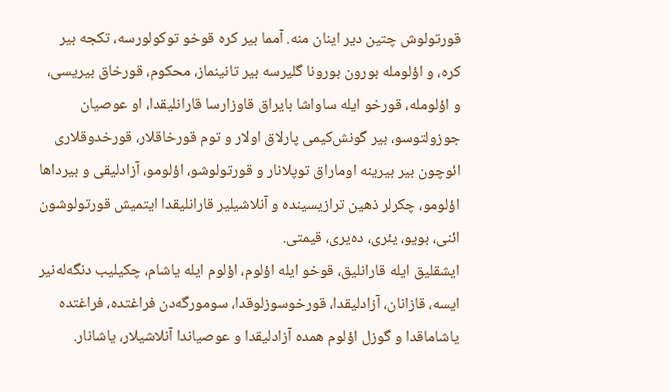قورتولوش چتین دیر اینان منه. آمما بیر کره‌ قوخو توکولورسه، تکجه بیر کره، و اؤلومله بورون‌ بورونا گلیرسه بیر تانینماز، محکوم، قورخاق بیریسی، و اؤلومله، قورخو ایله ساواشا بایراق قاوزارسا قارانلیقدا، او عوصیان جوزولتوسو، بیر گونش‌کیمی پارلاق اولار و توم قورخاقلار، قورخدوقلاری ائوچون بیر بیرینه اوماراق توپلانار و قورتولوشو، اؤلومو، آزادلیقی و بیرداها اؤلومو، چکرلر ذهین‌ ترازیسینده و آنلاشیلیر قارانلیقدا ایتمیش قورتولوشون ائنی، بویو، یئری، ده‌یری، قیمتی.
ایشقلیق ایله قارانلیق، قوخو ایله اؤلوم، اؤلوم‌ ایله یاشام، چکیلیب دنگه‌له‌نیر ایسه، قازانان، آزادلیقدا، قورخوسوزلوقدا، سومورگه‌دن فراغتده، فراغتده یاشاماقدا و گوزل اؤلوم‌ همده آزادلیقدا و عوصیاندا آنلاشیلار، یاشانار.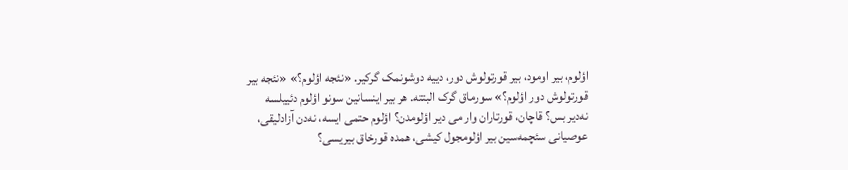اؤلوم، بیر اومود، بیر قورتولوش دور، دییه‌ دوشونمک‌ گرکیر‌. «نئجه اؤلوم؟» «نئجه بیر قورتولوش دور اؤلوم؟» سورماق گرک البتته. هر بیر اینسانین سونو اؤلوم دئییلسه‌ نه‌دیر بس؟ قاچان، قورتاران وار می دیر اؤلومدن؟ اؤلوم حتمی ایسه، نه‌دن آزادلیقی، عوصیانی سئچمه‌سین بیر اؤلومجول کیشی، همده قورخاق بیریسی؟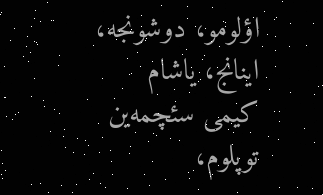اؤلومو‌، دوشونجه، اینانج، یاشام کیمی سئچمه‌ین توپلوم‌،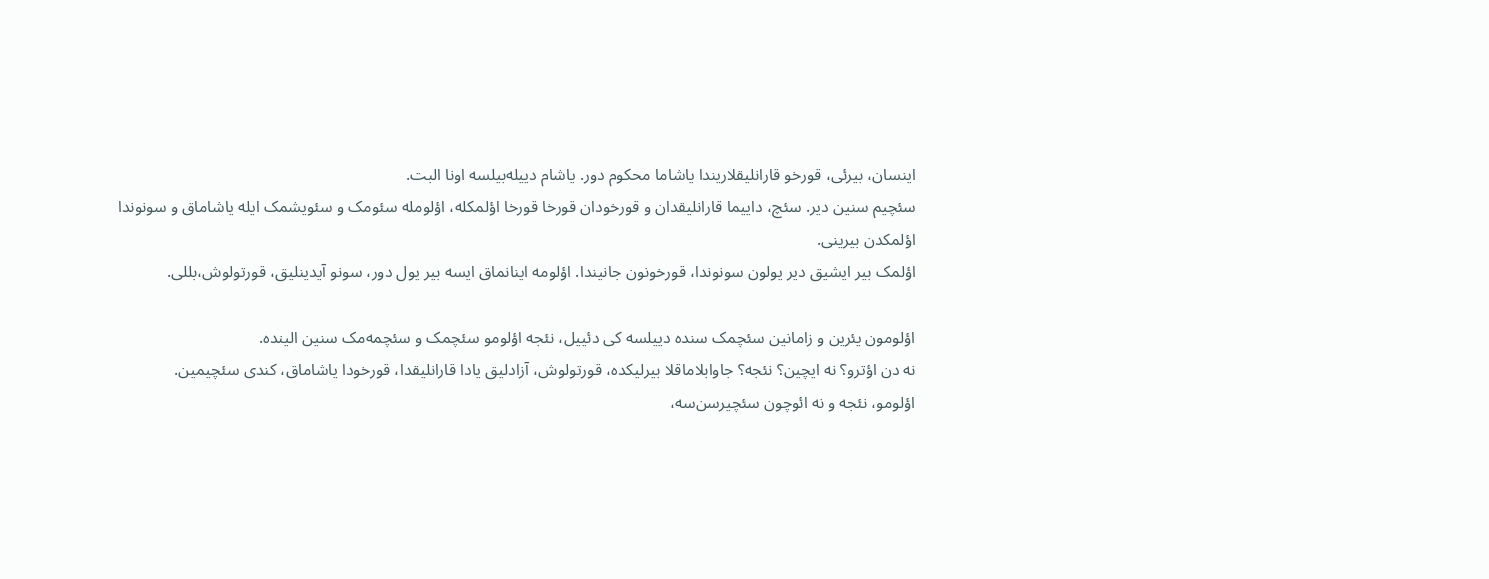اینسان، بیرئی، قورخو قارانلیقلاریندا‌ یاشاما محکوم دور. یاشام دییله‌بیلسه اونا‌ البت.
سئچیم سنین دیر. سئچ، داییما قارانلیقدان و قورخودان قورخا قورخا اؤلمکله، اؤلومله سئومک و سئویشمک ایله یاشاماق و سونوندا اؤلمکدن بیرینی.
اؤلمک بیر ایشیق دیر یولون سونوندا، قورخونون جانیندا. اؤلومه‌ اینانماق ایسه بیر یول دور، سونو آیدینلیق، قورتولوش،بللی.

اؤلومون یئرین و زامانین سئچمک سنده دییلسه کی دئییل، نئجه اؤلومو سئچمک و سئچمه‌مک سنین الینده.
نه دن اؤترو؟ نه ایچین‌؟ نئجه؟ جاوابلاماقلا بیرلیکده، قورتولوش، آزادلیق یادا قارانلیقدا، قورخودا یاشاماق، کندی سئچیمین.
اؤلومو، نئجه و نه ائوچون سئچیرسن‌سه،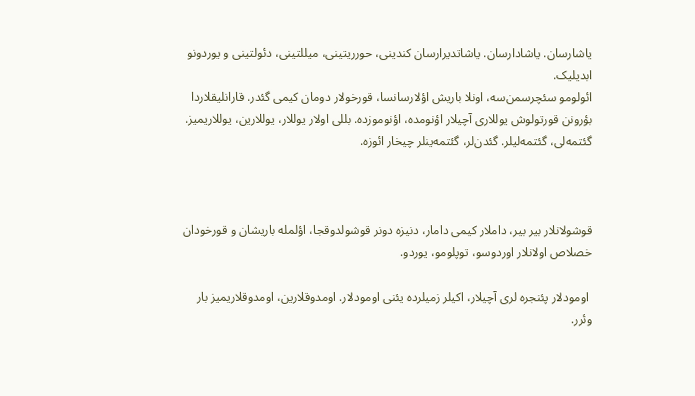یاشارسان. یاشادارسان. یاشاتدیرارسان کندینی، حورریتینی، میللتینی، دئولتینی و یوردونو ابدیلیک.
ائولومو سئچرسمن‌سه، اونلا باریش اؤلارسانسا، قورخولار دومان کیمی گئدر. قارانلیقلاردا بؤرونن قورتولوش یوللاری آچیلار اؤنومده، اؤنوموزده. بللی اولار یوللار، یوللارین، یوللاریمیز. گئتمه‌لی، گئتمه‌لیلر. گئدن‌لر، گئتمه‌ینلر چیخار ائوزه.



قوشولانلار بیر بیر، داملار کیمی دامار، دنیزه دونر قوشولدوقجا، اؤلمله باریشان و قورخودان خصلاص اولانلار اوردوسو، توپلومو، یوردو.

 اومودلار پئنجره لری آچیلار، اکیلر زمیلرده یئنی اومودلار. اومدوقلارین، اومدوقلاریمیز بار وئرر.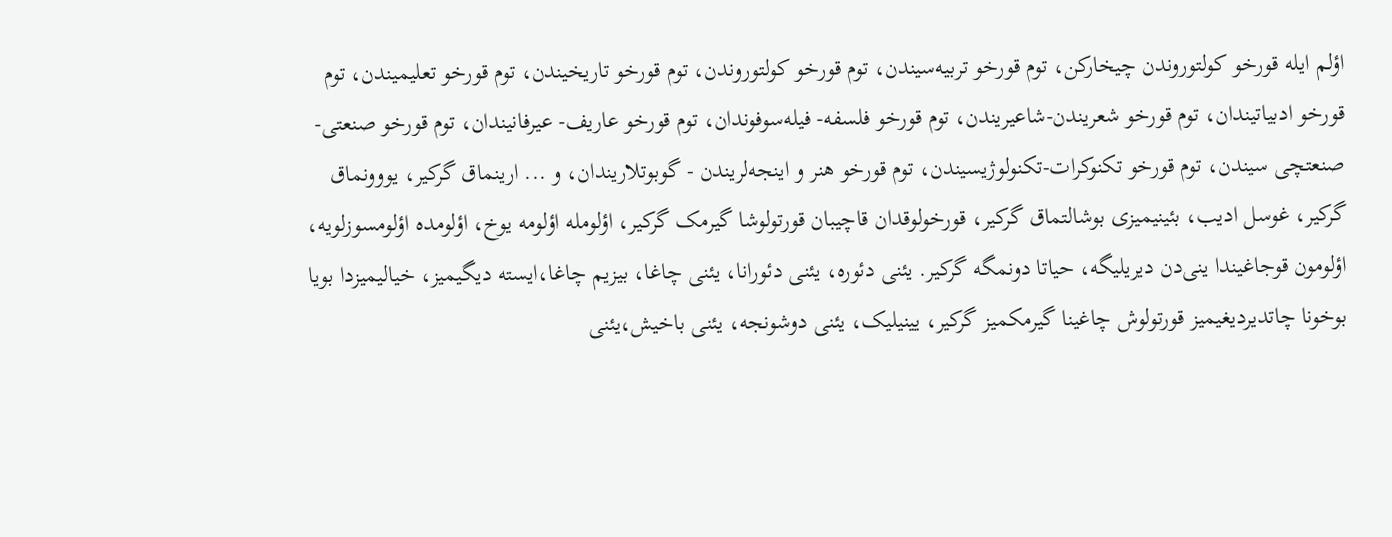اؤلم ایله قورخو کولتوروندن چیخارکن، توم قورخو تربیه‌سیندن، توم قورخو کولتوروندن، توم قورخو تاریخیندن، توم قورخو تعلیمیندن، توم قورخو ادبیاتیندان، توم قورخو شعریندن-شاعیریندن، توم قورخو فلسفه‌- فیله‌سوفوندان، تو‌م قورخو عاریف- عیرفانیندان، توم قورخو صنعتی-صنعتچی سیندن، توم قورخو تکنوکرات-تکنولوژیسیندن، توم قورخو هنر و اینجه‌لریندن - گوبوتلاریندان، و ... ارینماق گرکیر، یووونماق گرکیر، غوسل ادیب، بئینیمیزی بوشالتماق گرکیر، قورخولوقدان قاچیبان قورتولوشا گیرمک گرکیر، اؤلومله اؤلومه یوخ، اؤلومده اؤلومسوزلویه، اؤلومون‌ قوجاغیندا‌ ینی‌دن دیریلیگه، حیاتا دونمگه گرکیر. یئنی دئوره، یئنی دئورانا، یئنی چاغا، بیزیم چاغا،ایسته دیگیمیز، خیالیمیزدا بویا بوخونا چاتدیردیغیمیز قورتولوش چاغینا گیرمکمیز گرکیر‌، یینیلیک، یئنی دوشونجه، یئنی باخیش،یئنی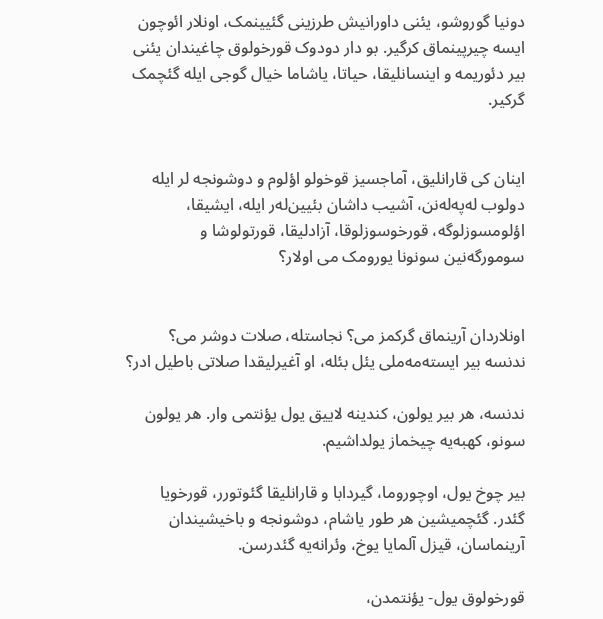دونیا گوروشو، یئنی داورانیش طرزینی گئیینمک، اونلار ائوچون ایسه چیرپینماق کرگیر. بو دار دودوک قورخولوق چاغیندان یئنی بیر دئوریمه و اینسانلیقا، حیاتا، یاشاما خیال گوجی ایله گئچمک گرکیر.


اینان کی قارانلیق، آماجسیز قوخولو اؤلوم و دوشونجه‌ لر ایله دولوب له‌په‌له‌نن، آشیب داشان بئیین‌له‌ر ایله، ایشیقا، اؤلومسوزلوگه، قورخوسوزلوقا، آزادلیقا، قورتولوشا و سومورگه‌نین سونونا یورومک می اولار؟


اونلاردان آرینماق گرکمز می؟ نجاستله، صلات دوشر می؟ ندنسه بیر ایسته‌مه‌ملی یئل بئله، او‌ آغیرلیقدا صلاتی‌ باطیل ادر؟

ندنسه، هر بیر یولون، کندینه لاییق یول یؤنتمی وار. هر یولون سونو، کهبه‌یه چیخماز یولداشیم.

بیر چوخ یول، اوچوروما، گیردابا و قارانلیقا گئوتورر، قورخویا گئدر. گئچمیشین هر طور یاشام، دوشونجه و باخیشیندان آرینماسان، قیزل آلمایا یوخ، وئرانه‌یه گئدرسن.

قورخولوق یول- یؤنتمدن،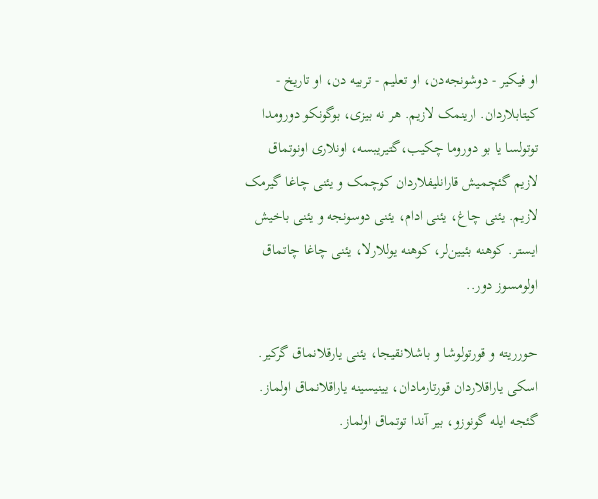او فیکیر - دوشونجه‌دن، او تعلیم - تربیه دن، او تاریخ - کیتابلاردان. ارینمک لازیم. هر نه بیزی، بو‌گونکو دورومدا توتولسا یا بو دوروما چکیب،گتیریبسه، اونلاری اونوتماق لازیم گئچمیش قارانلیفلاردان کوچمک و یئنی چاغا گیرمک لازیم. یئنی چاغ، یئنی ادام، یئنی دوسونجه و یئنی باخیش ایستر. کوهنه بئیین‌لر، کوهنه‌ یوللارلا، یئنی چاغا چاتماق اولومسوز دور..

حورریته و قورتولوشا و باشلانقیجا، یئنی یارقلانماق گرکیر. اسکی یاراقلاردان قورتارمادان، یینیسینه یاراقلانماق اولماز. گئجه ایله گونوزو، بیر آندا توتماق اولماز.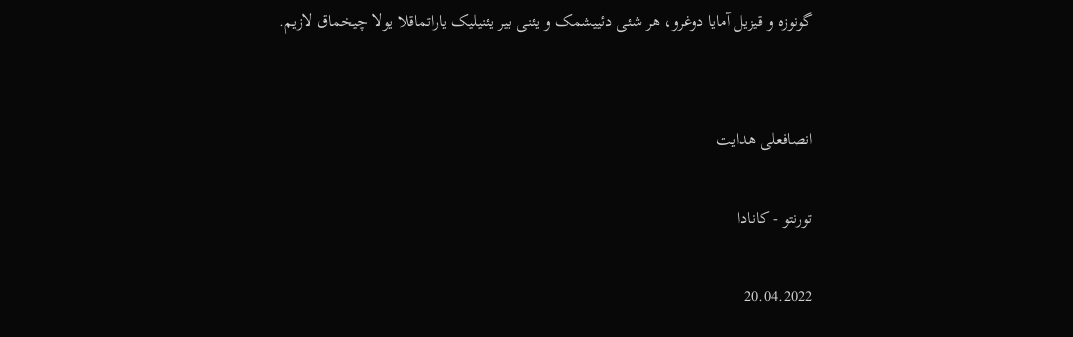گونوزه و قیزیل آمایا دوغرو، هر شئی دئییشمک و یئنی بیر یئنیلیک یاراتماقلا یولا چیخماق لازیم.


انصافعلی هدایت

تورنتو - کانادا

20.04.2022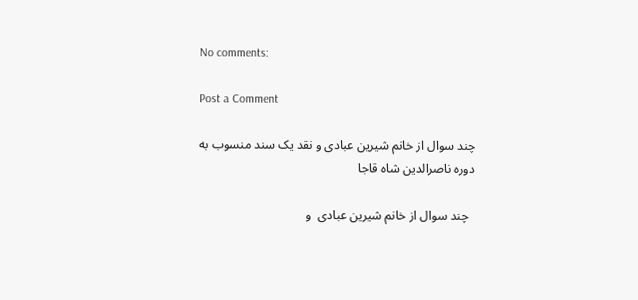No comments:

Post a Comment

چند سوال از خانم شیرین عبادی و نقد یک سند منسوب به دوره ناصرالدین شاه قاجا

  چند سوال از خانم شیرین عبادی  و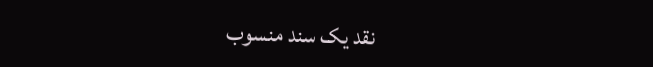نقد یک سند منسوب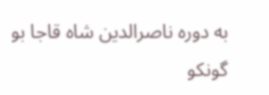به دوره ناصرالدین شاه قاجا بو گونکو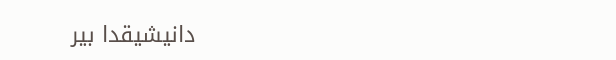دانیشیقدا بیر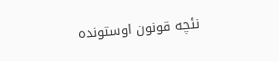نئچه قونون اوستونده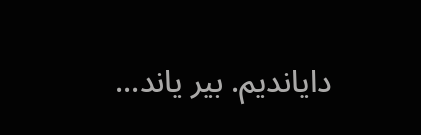دایاندیم. بیر یاند...